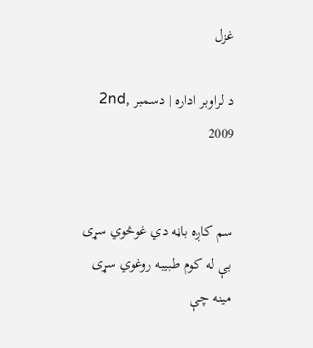غزل

د لراوبر اداره | دسمبر 2nd, 2009


سم کاږه باڼه دي غوڅوي سړی
بې له کوم طبيبه روغوي سړی
مينه چې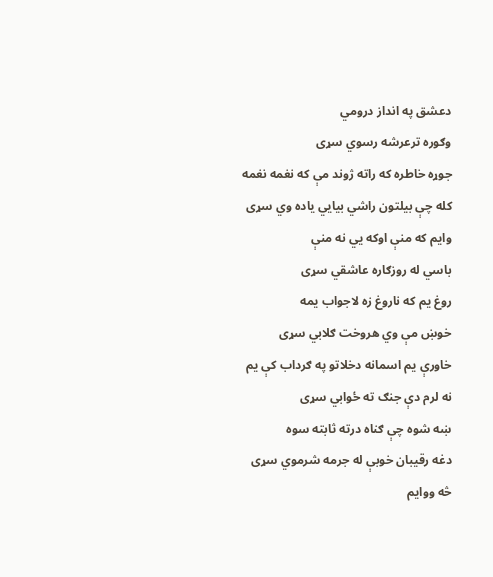دعشق په انداز درومي
وګوره ترعرشه رسوي سړی
جوړه خاطره که راته ژوند مې که نغمه نغمه
کله چې بيلتون راشي بيايي ياده وي سړی
وايم که منې اوکه يي نه منې
باسي له روزګاره عاشقي سړی
روغ يم که ناروغ زه لاجواب يمه
خوښ مې وي هروخت ګلابي سړی
خاورې يم اسمانه دخلاتو په ګرداب کې يم
نه لرم دې جنګ ته ځوابي سړی
ښه شوه چې ګناه درته ثابته سوه
دغه رقيبان خوبې له جرمه شرموي سړی
څه ووايم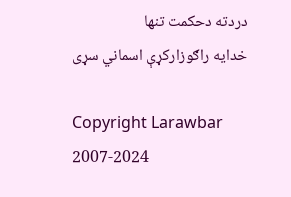دردته دحکمت تنها
خدايه راګوزارکړې اسماني سړی

Copyright Larawbar 2007-2024